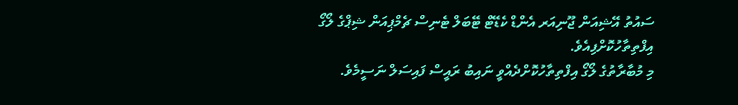ސައުތު އޭޝިއަން ޖޫނިއަރ އެންޑް ކެޑޭޓް ޓޭބަލް ޓެނިސް ޗެމްޕިއަން ޝިޕްގެ ލޯގޯ އިފްތިތާހުކޮށްފިއެވެ.
މި މުބާރާތުގެ ލޯގޯ އިފްތިތާހުކޮށްދެއްވީ ނައިބު ރައީސް ފައިސަލް ނަސީމެވެ.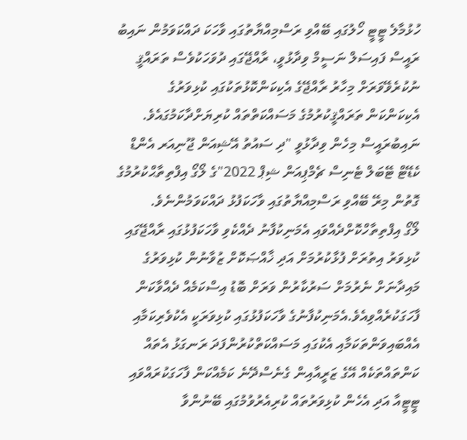ހުޅުމާލެ ޓީޓީ ހޯލުގައި ބޭއްވި ރަސްމިއްޔާތުގައި ވާހަކަ ދައްކަވަމުން ނައިބު ރައީސް ފައިސަލް ނަސީމް ވިދާޅުވީ، ރާއްޖޭގައި ދުވަހަކުވެސް ތަރައްޤީ ނުކުރެވޭވަރަށް މިހާރު ރާއްޖޭގެ އެކިކަންކޮޅުތަކުގައި ކުޅިވަރުގެ އެކިކަންކަން ތަރައްޤީކުރުމުގެ މަސައްކަތްތައް ކުރިޔަށްދާކަމުގައެވެ.
ނައިބުރައީސް މިހެން ވިދާޅުވީ "ދި ސައުތު އޭޝިއަން ޖޫނިއަރ އެންޑް ކެޑޭޓް ޓޭބަލް ޓެނިސް ޗެމްޕިއަން ޝިޕް 2022"ގެ ލޯގޯ އިފްތިތާޙްކުރުމުގެ ގޮތުން މިރޭ ބޭއްވި ރަސްމިއްޔާތުގައި ވާހަކަފުޅު ދައްކަވަމުންނެވެ.
ލޯގޯ އިފްތިތާހްކޮށްދެއްވައި އެމަނިކުފާނު ދެއްކެވި ވާހަކަފުޅުގައި ރާއްޖޭގައި ކުޅިވަރު އިތުރަށް ފުޅާކުރުމަށް އަދި ޚާއްޞަކޮށް ޒުވާނުން ކުޅިވަރުގެ މައިދާނަށް ނެރުމަށް ސަރުކާރުން ވަރަށް ބޮޑު އިސްކަމެއް ދެއްވާކަން ފާހަގަކުރެއްވިއެވެ.އެމަނިކުފާނުގެ ވާހަކަފުޅުގައި ކުޅިވަރަކީ އެކުވެރިކަމާއި އެއްބައިވަންތަކަމާއި އެކުގައި މަސައްކަތްކުރުންފަދަ ރަނގަޅު އެތައް ކަންތައްތަކެއް އޭގެ ޒަރީއާއިން ގެނެސްދޭނެ ކަމެއްކަން ފާހަގަކުރައްވައި ޓީޓީއާ އަދި އެހެން ކުޅިވަރުތައް ކުރިއެރުވުމުގައި ބޭނުންވާ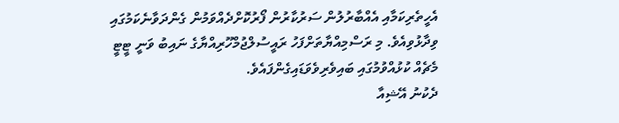އެހީތެރިކަމާއި އެއްބާރުލުން ސަރުކާރުން ފޯރުކޮށްދެއްވަމުން ގެންދަވާނެކަމުގައި ވިދާޅުވިއެވެ. މި ރަސްމިއްޔާތަށްފަހު ރައީސުލްޖުމްހޫރިއްޔާގެ ނައިބު ވަނީ ޓީޓީ މެޗެއް ކުޅުއްވުމުގައި ބައިވެރިވެވަޑައިގެންފައެވެ.
ދެކުނު އޭޝިއާ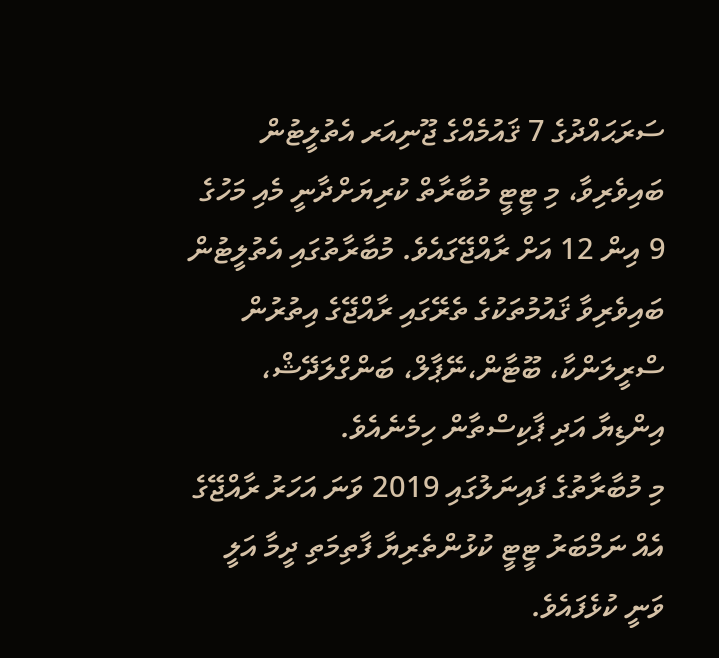ސަރަޙައްދުގެ 7 ޤައުމެއްގެ ޖޫނިއަރ އެތުލީޓުން ބައިވެރިވާ، މި ޓީޓީ މުބާރާތް ކުރިޔަށްދާނީ މެއި މަހުގެ 9 އިން 12 އަށް ރާއްޖޭގައެވެ. މުބާރާތުގައި އެތުލީޓުން ބައިވެރިވާ ޤައުމުތަކުގެ ތެރޭގައި ރާއްޖޭގެ އިތުރުން ސްރީލަންކާ، ބޫޓާން،ނޭޕާލް، ބަންގްލަދޭޝް، އިންޑިޔާ އަދި ޕާކިސްތާން ހިމެނެއެވެ.
މި މުބާރާތުގެ ފައިނަލުގައި 2019 ވަނަ އަހަރު ރާއްޖޭގެ އެއް ނަމްބަރު ޓީޓީ ކުޅުންތެރިޔާ ފާތިމަތި ދީމާ އަލީ ވަނީ ކުޅެފައެވެ.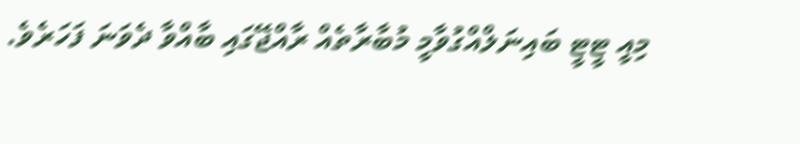މިއީ ޓީޓީ ބައިނަލްއްގުވާމީ މުބާރާތެއް ރާއްޖޭގައި ބާއްވާ ދެވަނަ ފަހަރެވެ.